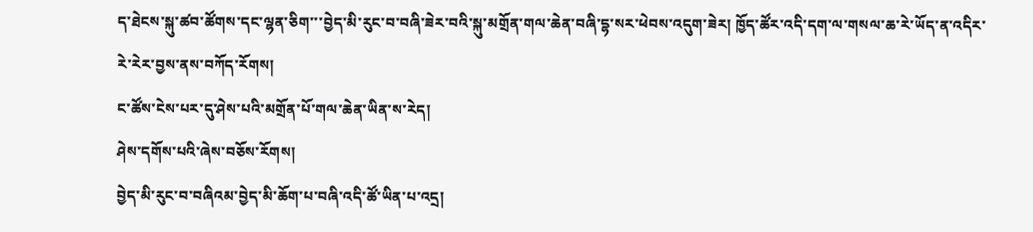ད་ཐེངས་སྐུ་ཚབ་ཚོགས་དང་ལྷན་ཅིག་་་བྱེད་མི་རུང་བ་བཞི་ཟེར་བའི་སྐུ་མགྲོན་གལ་ཆེན་བཞི་དྷ་སར་ཕེབས་འདུག་ཟེར། ཁྱོད་ཚོར་འདི་དག་ལ་གསལ་ཆ་རེ་ཡོད་ན་འདིར་རེ་རེར་བྱས་ནས་བཀོད་རོགས།
ང་ཚོས་ངེས་པར་དུ་ཤེས་པའི་མགྲོན་པོ་གལ་ཆེན་ཡིན་ས་རེད།
ཤེས་དགོས་པའི་ཞེས་བཅོས་རོགས།
བྱེད་མི་རུང་བ་བཞིའམ་བྱེད་མི་ཆོག་པ་བཞི་འདི་ཚོ་ཡིན་པ་འདྲ།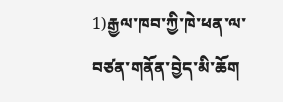1)རྒྱལ་ཁབ་ཀྱི་ཁེ་ཕན་ལ་བཙན་གནོན་བྱེད་མི་ཆོག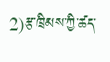2)རྩ་ཁྲིམས་ཀྱི་ཚད་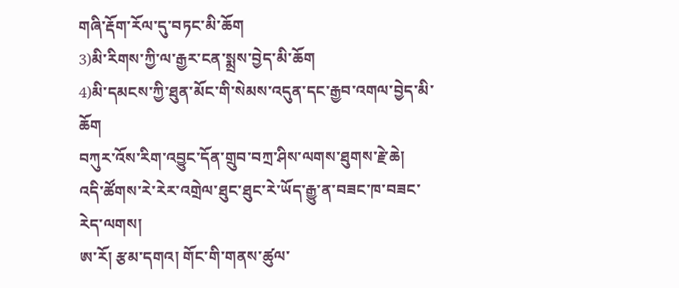གཞི་རྡོག་རོལ་དུ་བཏང་མི་ཆོག
3)མི་རིགས་ཀྱི་ལ་རྒྱར་ངན་སྨྲས་བྱེད་མི་ཆོག
4)མི་དམངས་ཀྱི་ཐུན་མོང་གི་སེམས་འདུན་དང་རྒྱབ་འགལ་བྱེད་མི་ཆོག
བཀུར་འོས་རིག་འབྱུང་དོན་གྲུབ་བཀྲ་ཤིས་ལགས་ཐུགས་རྗེ་ཆེ།
འདི་ཚོགས་རེ་རེར་འགྲེལ་ཐུང་ཐུང་རེ་ཡོད་རྒྱུ་ན་བཟང་ཁ་བཟང་རེད་ལགས།
ཨ་རོ། རྩམ་དགའ། གོང་གི་གནས་ཚུལ་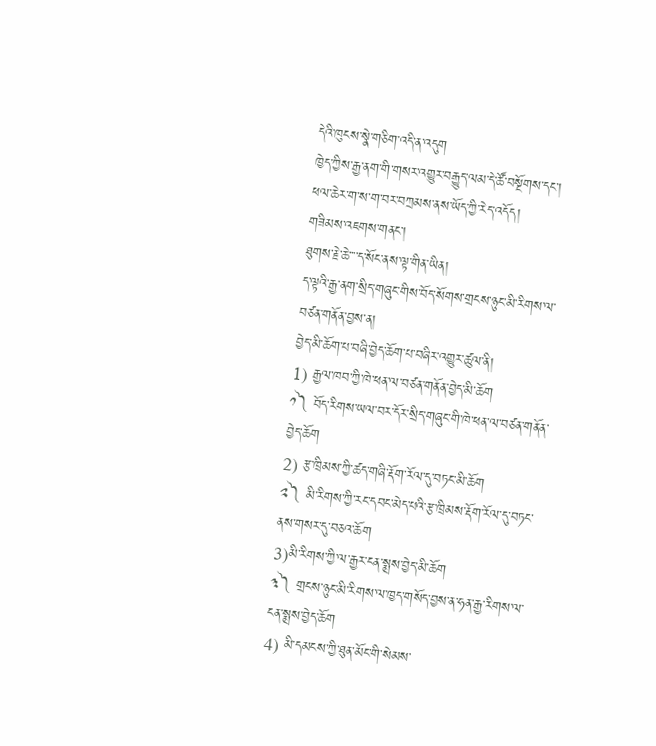དེའི་ཁུངས་སྣེ་གཅིག་འདི་ན་འདུག
ཁྱེད་ཀྱིས་རྒྱ་ནག་གི་གསར་འགྱུར་བརྒྱུད་ལམ་དེ་ཚོ་བསྔོགས་དང་། ཕལ་ཆེར་ག་ས་ག་བར་བཀྲམས་ནས་ཡོད་ཀྱི་རེད་འདོད།
གཟིམས་འཇགས་གནང་།
ཐུགས་རྗེ་ཆེ་་་་ད་སོང་ནས་ལྟ་གིན་ཡིན།
ད་ལྟའི་རྒྱ་ནག་སྲིད་གཞུང་གིས་བོད་སོགས་གྲངས་ཉུང་མི་རིགས་ལ་བཙན་གནོན་བྱས་ན།
བྱེད་མི་ཆོག་པ་བཞི་བྱེད་ཆོག་པ་བཞིར་འགྱུར་ཚུལ་ནི།
1) རྒྱལ་ཁབ་ཀྱི་ཁེ་ཕན་ལ་བཙན་གནོན་བྱེད་མི་ཆོག
༡༽ བོད་རིགས་ཡལ་བར་དོར་སྲིད་གཞུང་གི་ཁེ་ཕན་ལ་བཙན་གནོན་བྱེད་ཆོག
2) རྩ་ཁྲིམས་ཀྱི་ཚད་གཞི་རྡོག་རོལ་དུ་བཏང་མི་ཆོག
༢༽ མི་རིགས་ཀྱི་རང་དབང་མེད་པའི་རྩ་ཁྲིམས་རྡོག་རོལ་དུ་བཏང་ནས་གསར་དུ་བཅའ་ཆོག
3)མི་རིགས་ཀྱི་ལ་རྒྱར་ངན་སྨྲས་བྱེད་མི་ཆོག
༣༽ གྲངས་ཉུང་མི་རིགས་ལ་ཁྱད་གསོད་བྱས་ན་ཧན་རྒྱ་རིགས་ལ་ངན་སྨྲས་བྱེད་ཆོག
4) མི་དམངས་ཀྱི་ཐུན་མོང་གི་སེམས་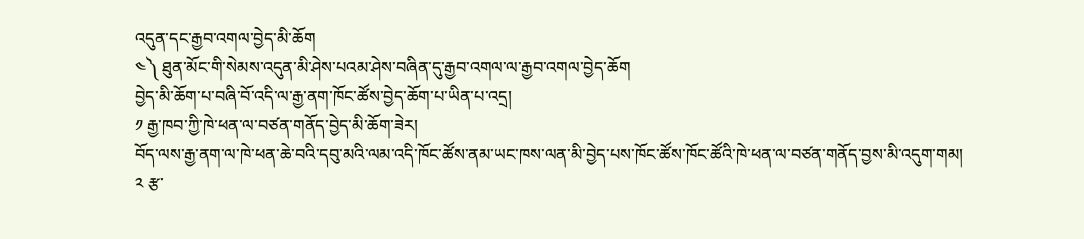འདུན་དང་རྒྱབ་འགལ་བྱེད་མི་ཆོག
༤༽ ཐུན་མོང་གི་སེམས་འདུན་མི་ཤེས་པའམ་ཤེས་བཞིན་དུ་རྒྱབ་འགལ་ལ་རྒྱབ་འགལ་བྱེད་ཆོག
བྱེད་མི་ཆོག་པ་བཞི་བོ་འདི་ལ་རྒྱ་ནག་ཁོང་ཚོས་བྱེད་ཆོག་པ་ཡིན་པ་འདྲ།
༡ རྒྱ་ཁབ་ཀྱི་ཁེ་ཕན་ལ་བཙན་གནོད་བྱེད་མི་ཆོག་ཟེར།
བོད་ལས་རྒྱ་ནག་ལ་ཁེ་ཕན་ཆེ་བའི་དབུ་མའི་ལམ་འདི་ཁོང་ཚོས་ནམ་ཡང་ཁས་ལན་མི་བྱེད་པས་ཁོང་ཚོས་ཁོང་ཚོའི་ཁེ་ཕན་ལ་བཙན་གནོད་བྱས་མི་འདུག་གམ།
༢ རྩ་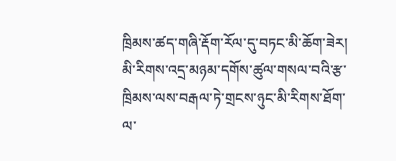ཁྲིམས་ཚད་གཞི་རྡོག་རོལ་དུ་བཏང་མི་ཆོག་ཟེར།
མི་རིགས་འདྲ་མཉམ་དགོས་ཚུལ་གསལ་བའི་རྩ་ཁྲིམས་ལས་བརྒལ་ཏེ་གྲངས་ཉུང་མི་རིགས་ཐོག་ལ་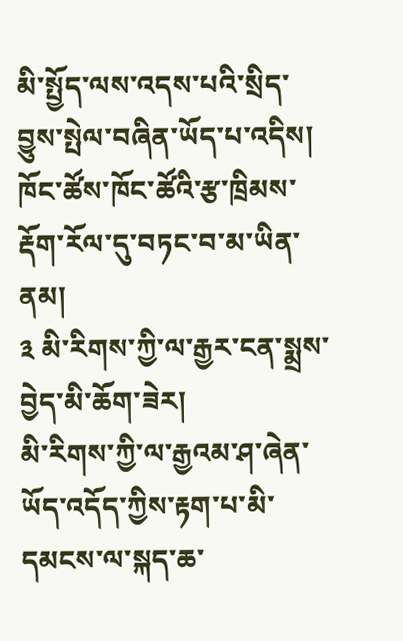མི་སྤྱོད་ལས་འདས་པའི་སྲིད་བྱུས་སྤེལ་བཞིན་ཡོད་པ་འདིས། ཁོང་ཚོས་ཁོང་ཚོའི་རྩ་ཁྲིམས་རྡོག་རོལ་དུ་བཏང་བ་མ་ཡིན་ནམ།
༣ མི་རིགས་ཀྱི་ལ་རྒྱར་ངན་སྨྲས་བྱེད་མི་ཆོག་ཟེར།
མི་རིགས་ཀྱི་ལ་རྒྱའམ་ཤ་ཞེན་ཡོད་འདོད་ཀྱིས་རྟག་པ་མི་དམངས་ལ་སྐད་ཆ་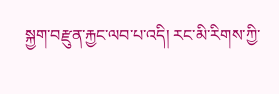སྐྱག་བརྫུན་རྐྱང་ལབ་པ་འདི། རང་མི་རིགས་ཀྱི་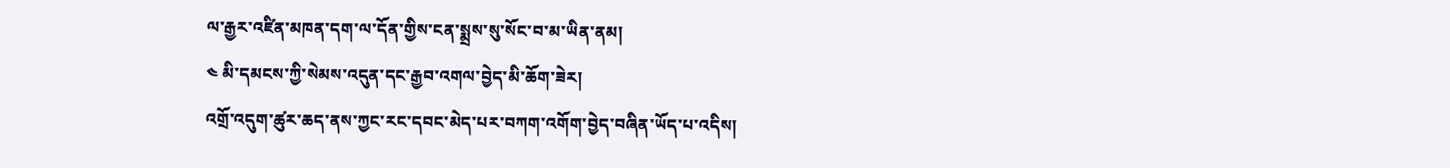ལ་རྒྱར་འཛིན་མཁན་དག་ལ་དོན་གྱིས་ངན་སྨྲས་སུ་སོང་བ་མ་ཡིན་ནམ།
༤ མི་དམངས་ཀྱི་སེམས་འདུན་དང་རྒྱབ་འགལ་བྱེད་མི་ཆོག་ཟེར།
འགྲོ་འདུག་ཚུར་ཆད་ནས་ཀྱང་རང་དབང་མེད་པར་བཀག་འགོག་བྱེད་བཞིན་ཡོད་པ་འདིས།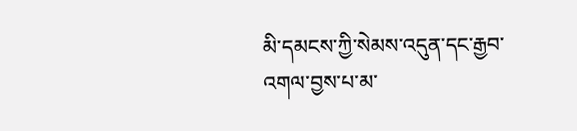མི་དམངས་ཀྱི་སེམས་འདུན་དང་རྒྱབ་འགལ་བྱས་པ་མ་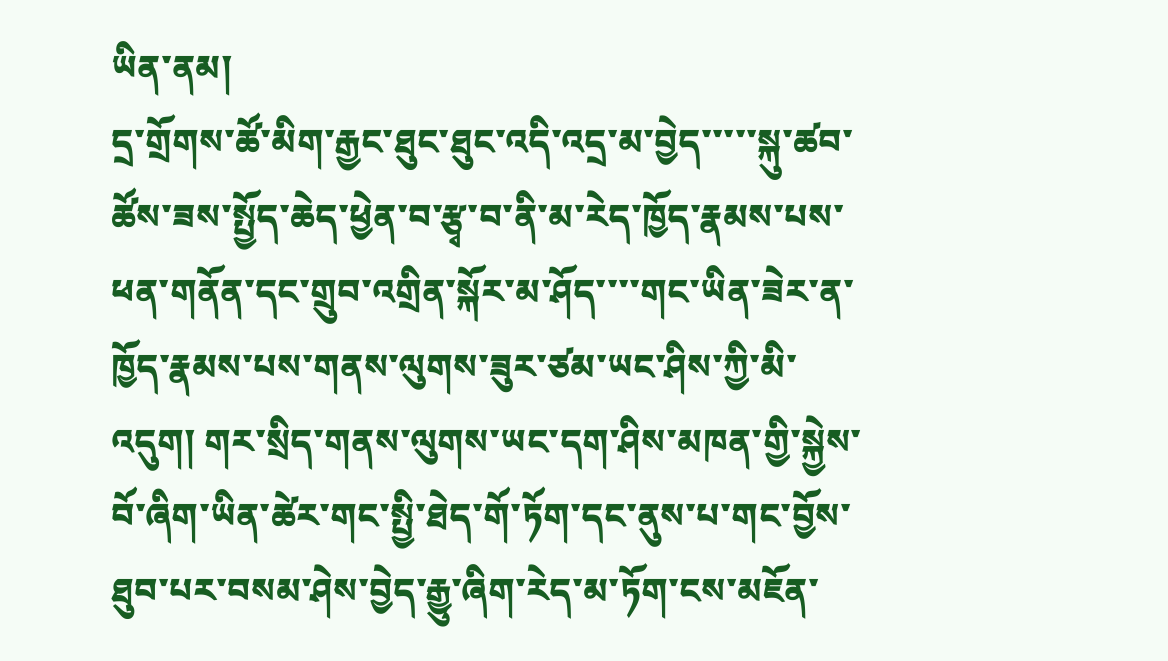ཡིན་ནམ།
དྲ་གྲོགས་ཚོ་མིག་རྒྱང་ཐུང་ཐུང་འདི་འདྲ་མ་བྱེད་་་་་སྐུ་ཚབ་ཚོས་ཟས་སྤྱོད་ཆེད་ཕྱེན་བ་རྩྭ་བ་ནི་མ་རེད་ཁྱོད་རྣམས་པས་ཕན་གནོན་དང་གྲུབ་འགྲིན་སྐོར་མ་ཤོད་་་་གང་ཡིན་ཟེར་ན་ཁྱོད་རྣམས་པས་གནས་ལུགས་ཟུར་ཙམ་ཡང་ཤིས་ཀྱི་མི་འདུག། གར་སྲིད་གནས་ལུགས་ཡང་དག་ཤིས་མཁན་གྱི་སྐྱེས་བོ་ཞིག་ཡིན་ཚེར་གང་སྤྱི་ཐེད་གོ་ཏོག་དང་ནུས་པ་གང་བྱོས་ཐུབ་པར་བསམ་ཤེས་བྱེད་རྒྱུ་ཞིག་རེད་མ་ཏོག་ངས་མཇོན་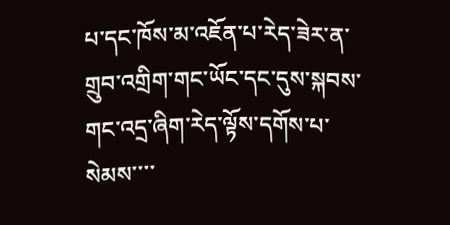པ་དང་ཁོས་མ་འཇོན་པ་རེད་ཟེར་ན་གྲུབ་འགྲིག་གང་ཡོང་དང་དུས་སྐབས་གང་འདྲ་ཞིག་རེད་ལྟོས་དགོས་པ་སེམས་་་་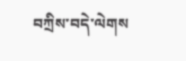བཀྲིས་བདེ་ལེགས